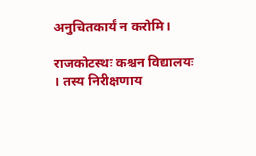अनुचितकार्यं न करोमि।

राजकोटस्थः कश्चन विद्यालयः । तस्य निरीक्षणाय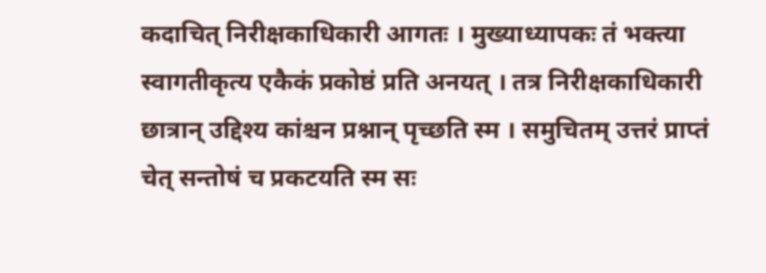कदाचित् निरीक्षकाधिकारी आगतः । मुख्याध्यापकः तं भक्त्या स्वागतीकृत्य एकैकं प्रकोष्ठं प्रति अनयत् । तत्र निरीक्षकाधिकारी छात्रान् उद्दिश्य कांश्चन प्रश्नान् पृच्छति स्म । समुचितम् उत्तरं प्राप्तं चेत् सन्तोषं च प्रकटयति स्म सः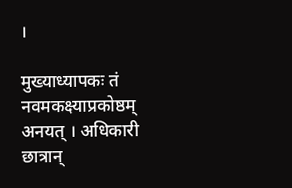।

मुख्याध्यापकः तं नवमकक्ष्याप्रकोष्ठम् अनयत् । अधिकारी छात्रान्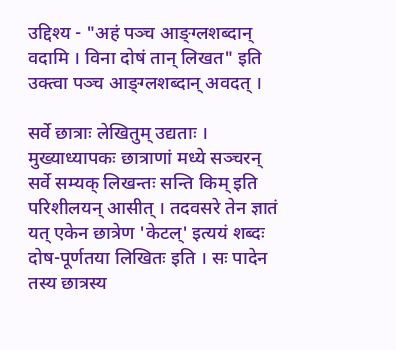उद्दिश्य - "अहं पञ्च आङ्ग्लशब्दान् वदामि । विना दोषं तान् लिखत" इति उक्त्वा पञ्च आङ्ग्लशब्दान् अवदत् ।

सर्वे छात्राः लेखितुम् उद्यताः । मुख्याध्यापकः छात्राणां मध्ये सञ्चरन् सर्वे सम्यक् लिखन्तः सन्ति किम् इति परिशीलयन् आसीत् । तदवसरे तेन ज्ञातं यत् एकेन छात्रेण 'केटल्' इत्ययं शब्दः दोष-पूर्णतया लिखितः इति । सः पादेन तस्य छात्रस्य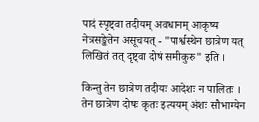पादं स्पृष्ट्वा तदीयम् अवधानम् आकृष्य नेत्रसङ्केतेन असूचयत् - "पार्श्वस्थेन छात्रेण यत् लिखितं तत् दृष्ट्वा दोषं समीकुरु" इति ।

किन्तु तेन छात्रेण तदीयः आदेशः न पालितः । तेन छात्रेण दोषः कृतः इत्ययम् अंशः सौभाग्येन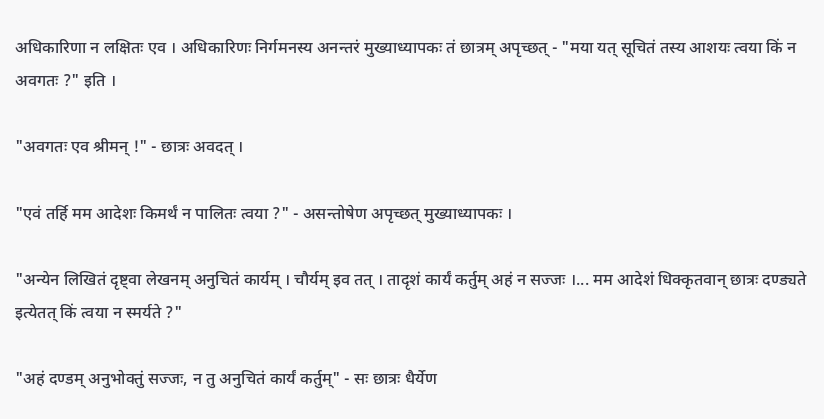अधिकारिणा न लक्षितः एव । अधिकारिणः निर्गमनस्य अनन्तरं मुख्याध्यापकः तं छात्रम् अपृच्छत् - "मया यत् सूचितं तस्य आशयः त्वया किं न अवगतः ?" इति ।

"अवगतः एव श्रीमन् !" - छात्रः अवदत् ।

"एवं तर्हि मम आदेशः किमर्थं न पालितः त्वया ?" - असन्तोषेण अपृच्छत् मुख्याध्यापकः ।

"अन्येन लिखितं दृष्ट्वा लेखनम् अनुचितं कार्यम् । चौर्यम् इव तत् । तादृशं कार्यं कर्तुम् अहं न सज्जः ।... मम आदेशं धिक्कृतवान् छात्रः दण्ड्यते इत्येतत् किं त्वया न स्मर्यते ?"

"अहं दण्डम् अनुभोक्तुं सज्जः, न तु अनुचितं कार्यं कर्तुम्" - सः छात्रः धैर्येण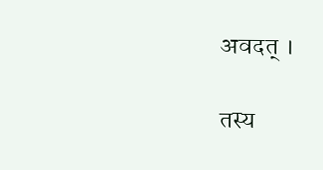अवदत् ।

तस्य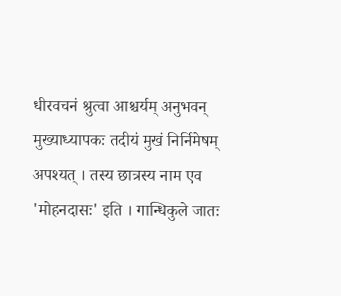धीरवचनं श्रुत्वा आश्चर्यम् अनुभवन् मुख्याध्यापकः तदीयं मुखं निर्निमेषम् अपश्यत् । तस्य छात्रस्य नाम एव 'मोहनदासः' इति । गान्धिकुले जातः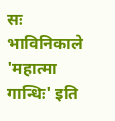सः भाविनिकाले 'महात्मा गान्धिः' इति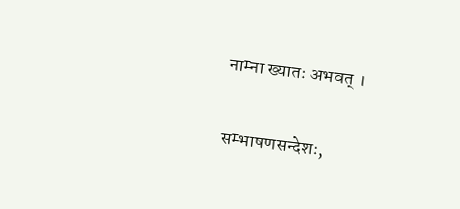नाम्ना ख्यातः अभवत् ।

सम्भाषणसन्देशः,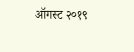ऑगस्ट २०१९